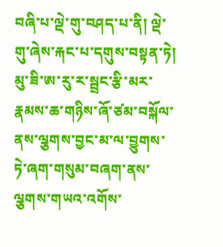བཞི་པ་ལྡེ་གུ་བཤད་པ་ནི། ལྡེ་གུ་ཞེས་རྐང་པ་དགུས་བསྟན་ཏེ། མུ་ཟི་ཨ་རུ་ར་སྦྲང་རྩི་མར་རྣམས་ཆ་གཉིས་ཞོ་ཙམ་བསྐོལ་ནས་ལྕགས་བྱང་མ་ལ་བྱུགས་ཏེ་ཞག་གསུམ་བཞག་ནས་ལྕགས་གཡའ་འགོས་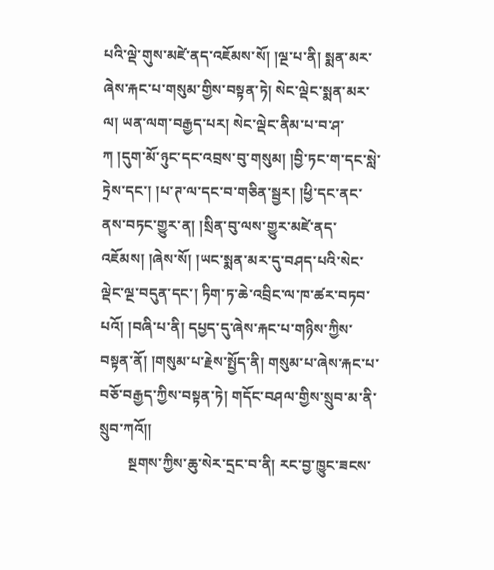པའི་ལྡེ་གུས་མཛེ་ནད་འཇོམས་སོ། །ལྔ་པ་ནི། སྨན་མར་ཞེས་རྐང་པ་གསུམ་གྱིས་བསྟན་ཏེ། སེང་ལྡེང་སྨན་མར་ལ། ཡན་ལག་བརྒྱད་པར། སེང་ལྡེང་ནིམ་པ་བ་ཤ་ཀ །དུག་མོ་ཉུང་དང་འབྲས་བུ་གསུམ། །བྱི་ཏང་ག་དང་སླེ་ཏྲེས་དང་། །པ་ཊ་ལ་དང་བ་གཅིན་སྦྱར། །ཕྱི་དང་ནང་ནས་བཏང་གྱུར་ན། །སྲིན་བུ་ལས་གྱུར་མཛེ་ནད་འཇོམས། །ཞེས་སོ། །ཡང་སྨན་མར་དུ་བཤད་པའི་སེང་ལྡེང་ལྔ་བདུན་དང་། ཏིག་ཏ་ཆེ་འབྲིང་ལ་ཁ་ཚར་བཏབ་པའོ། །བཞི་པ་ནི། དཔྱད་དུ་ཞེས་རྐང་པ་གཉིས་ཀྱིས་བསྟན་ནོ། །གསུམ་པ་རྗེས་སྤྱོད་ནི། གསུམ་པ་ཞེས་རྐང་པ་བཅོ་བརྒྱད་ཀྱིས་བསྟན་ཏེ། གདོང་བཤལ་གྱིས་སྲུབ་མ་ནི་སྲུབ་ཀའོ།།
        སྔགས་ཀྱིས་ཆུ་སེར་དྲང་བ་ནི། རང་བྱ་ཁྱུང་ཟངས་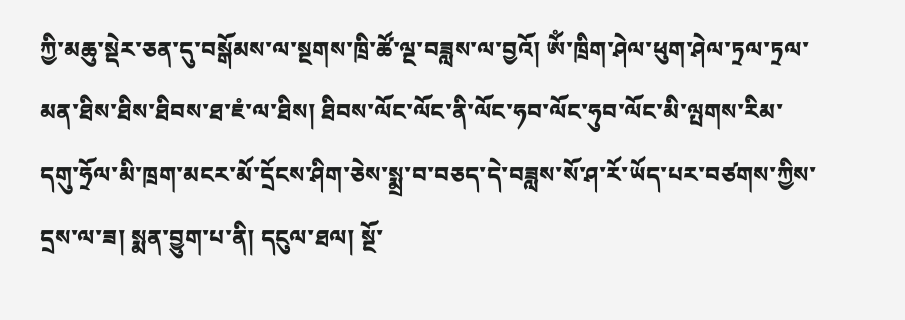ཀྱི་མཆུ་སྡེར་ཅན་དུ་བསྒོམས་ལ་སྔགས་ཁྲི་ཚོ་ལྔ་བཟླས་ལ་བྱའོ། ཨོཾ་ཁྲིག་ཤེལ་ཕུག་ཤེལ་ཏྲལ་ཏྲལ་མན་ཐིས་ཐིས་ཐིབས་ཐ་ཇཾ་ལ་ཐིས། ཐིབས་ལོང་ལོང་ནི་ལོང་ཧབ་ལོང་ཧུབ་ལོང་མི་ལྤགས་རིམ་དགུ་ཧྲོལ་མི་ཁྲག་མངར་མོ་དྲོངས་ཤིག་ཅེས་སྨྲ་བ་བཅད་དེ་བཟླས་སོ་ཤ་རོ་ཡོད་པར་བཙགས་ཀྱིས་དྲས་ལ་ཟ། སྨན་བྱུག་པ་ནི། དངུལ་ཐལ། སྔོ་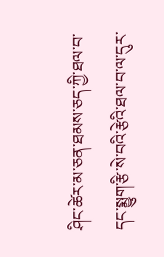ཤིང་ཚེར་མ་ཅན་ཐམས་ཅད་ཀྱི་ཐལ་བ་དང་སྨྱུག་རྩི་སེ་བའི་རྩེའི་ཐལ་བ་ལ་དུར་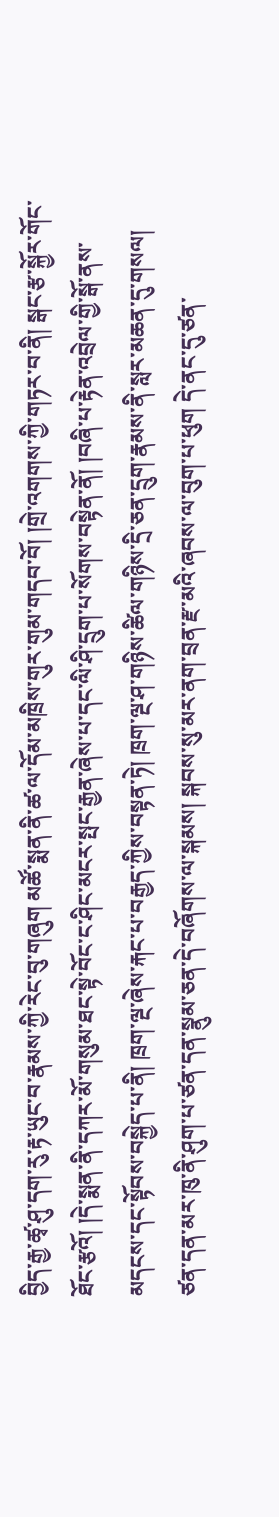བྱིད་རྒྱ་ཚྭ་ཤུ་དག་རུ་རྟ་ཡུང་བ་རྣམས་ཀྱི་རེང་བུ་གཞུག མཚོ་སྨན་ནི་ཚ་ལ་དོམ་མཁྲིས་གུར་གུམ་གདབ་བོ། །གྲེ་འགགས་ཀྱི་གཏར་བ་ནི། སྒང་རྩ་སྐྱོར་གོང་ཐོང་རྩའོ། །དེ་སྨན་ནི་དཀར་མོ་གསུམ་ཐང་སྟེ་བོང་ང་ཤིང་མངར་སྤང་རྒྱན་ཞེས་པ་དང་ལི་ཤི་དྲུག་པ་སོགས་བསྟེན་ནོ། །བཞི་པ་རྟེན་འབྲེལ་གྱི་སྒོ་ནས་མདངས་དང་སྟོབས་བསྐྱེད་པ་ནི། ཁྲག་ལྔ་ཞེས་རྐང་པ་བརྒྱད་ཀྱིས་བསྟན་ཏེ། ཁྲག་ལྔ་ཤ་གཉིས་ཚིལ་གཉིས་དྲི་ཅན་དྲུག་རྣམས་ནི་སླར་མཆན་དུ་གསལ། ཙན་དན་མར་ཁུ་ནི་ཤུག་པ་ཙན་དན་སྣུམ་ཅན་དེ་བཞོགས་ལ་སྐམས། སྐབས་སུ་མར་ནག་བྲན་རྫ་མའི་ཞབས་ལ་བུག་པ་ཕུག དེ་ནང་དུ་ཙན་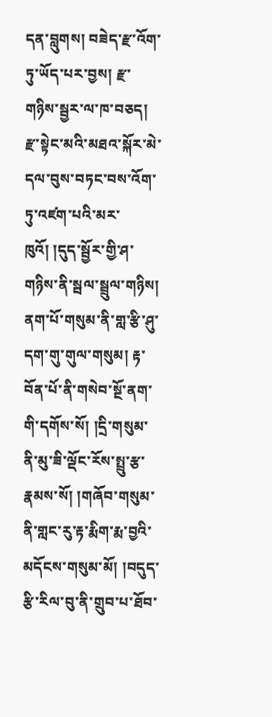དན་བླུགས། བཟེད་རྫ་འོག་ཏུ་ཡོད་པར་བྱས། རྫ་གཉིས་སྦྱར་ལ་ཁ་བཅད། རྫ་སྟེང་མའི་མཐའ་སྐོར་མེ་དལ་བུས་བཏང་བས་འོག་ཏུ་འཛག་པའི་མར་ཁུའོ། །དུད་སྦྱོར་གྱི་ཤ་གཉིས་ནི་སྦལ་སྦྲུལ་གཉིས། ནག་པོ་གསུམ་ནི་གླ་རྩི་ཤུ་དག་གུ་གུལ་གསུམ། རྟ་བོན་པོ་ནི་གསེབ་སྔོ་ནག་གི་དགོས་སོ། །དྲི་གསུམ་ནི་མུ་ཟི་ལྡོང་རོས་སྤྲུ་རྩ་རྣམས་སོ། །གཞོབ་གསུམ་ནི་གླང་རུ་རྟ་རྨིག་རྨ་བྱའི་མདོངས་གསུམ་མོ། །བདུད་རྩི་རིལ་བུ་ནི་གྲུབ་པ་ཐོབ་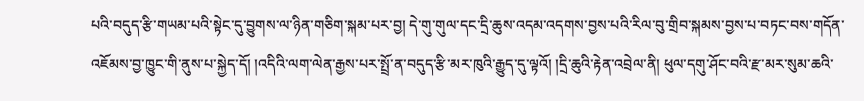པའི་བདུད་རྩི་གཡམ་པའི་སྟེང་དུ་བྱུགས་ལ་ཉིན་གཅིག་སྐམ་པར་བྱ། དེ་གུ་གུལ་དང་དྲི་ཆུས་འདམ་འདགས་བྱས་པའི་རིལ་བུ་གྲིབ་སྐམས་བྱས་པ་བཏང་བས་གདོན་འཇོམས་བྱ་ཁྱུང་གི་ནུས་པ་སྐྱེད་དོ། །འདིའི་ལག་ལེན་རྒྱས་པར་སྤྲོ་ན་བདུད་རྩི་མར་ཁུའི་རྒྱུད་དུ་ལྟའོ། །དྲི་ཆུའི་རྟེན་འབྲེལ་ནི། ཕུལ་དགུ་ཤོང་བའི་རྫ་མར་སུམ་ཆའི་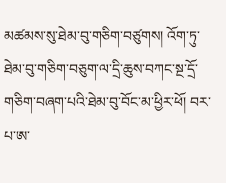མཚམས་སུ་ཐེམ་བུ་གཅིག་བཙུགས། འོག་ཏུ་ཐེམ་བུ་གཅིག་བཅུག་ལ་དྲི་ཆུས་བཀང་སྔ་དྲོ་གཅིག་བཞག་པའི་ཐེམ་བུ་བོང་མ་ཕྱིར་ཕོ། བར་པ་ཨ་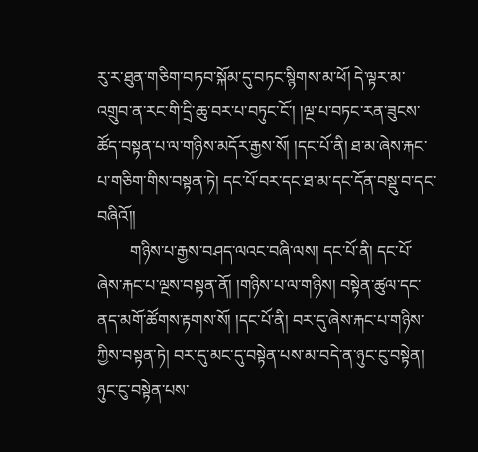རུ་ར་ཐུན་གཅིག་བཏབ་སྐོམ་དུ་བཏང་སྙིགས་མ་ཕོ། དེ་ལྟར་མ་འགྲུབ་ན་རང་གི་དྲི་ཆུ་བར་པ་བཏུང་ངོ་། །ལྔ་པ་བཏང་རན་ཟུངས་ཚོད་བསྟན་པ་ལ་གཉིས་མདོར་རྒྱས་སོ། །དང་པོ་ནི། ཐ་མ་ཞེས་རྐང་པ་གཅིག་གིས་བསྟན་ཏེ། དང་པོ་བར་དང་ཐ་མ་དང་དོན་བསྡུ་བ་དང་བཞིའོ།།
        གཉིས་པ་རྒྱས་བཤད་ལའང་བཞི་ལས། དང་པོ་ནི། དང་པོ་ཞེས་རྐང་པ་ལྔས་བསྟན་ནོ། །གཉིས་པ་ལ་གཉིས། བསྟེན་ཚུལ་དང་ནད་མགོ་ཚོགས་རྟགས་སོ། །དང་པོ་ནི། བར་དུ་ཞེས་རྐང་པ་གཉིས་ཀྱིས་བསྟན་ཏེ། བར་དུ་མང་དུ་བསྟེན་པས་མ་བདེ་ན་ཉུང་ངུ་བསྟེན། ཉུང་ངུ་བསྟེན་པས་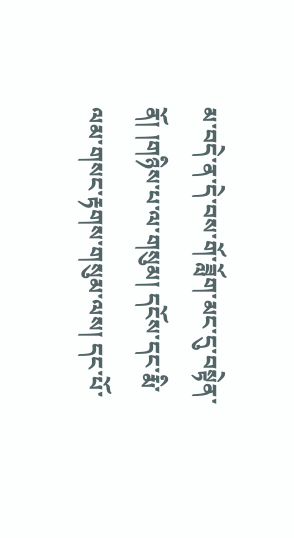མ་བདེ་ན་དེ་བས་གོ་ཟློག་མང་དུ་བསྟེན་ནོ། །གཉིས་པ་ལ་གསུམ། དངོས་དང་རྨི་ལམ་གསང་རྟགས་གསུམ་ལས། དང་པོ་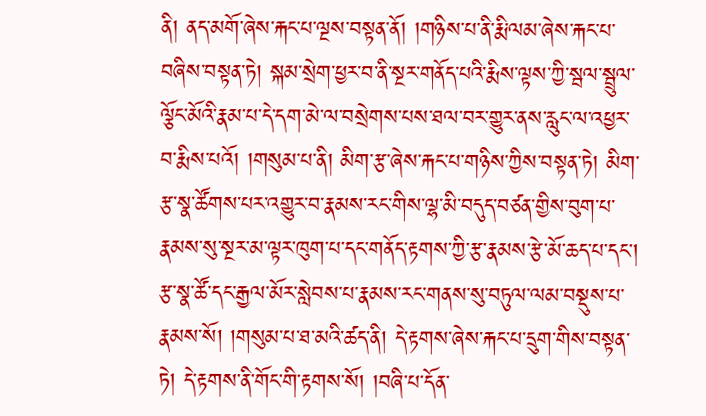ནི། ནད་མགོ་ཞེས་རྐང་པ་ལྔས་བསྟན་ནོ། །གཉིས་པ་ནི་རྨི་ལམ་ཞེས་རྐང་པ་བཞིས་བསྟན་ཏེ། སྐམ་སྲེག་ཕྱར་བ་ནི་སྔར་གནོད་པའི་རྨིས་ལྟས་ཀྱི་སྦལ་སྦྲུལ་ལྕོང་མོའི་རྣམ་པ་དེ་དག་མེ་ལ་བསྲེགས་པས་ཐལ་བར་གྱུར་ནས་རླུང་ལ་འཕྱར་བ་རྨིས་པའོ། །གསུམ་པ་ནི། མིག་རྩ་ཞེས་རྐང་པ་གཉིས་ཀྱིས་བསྟན་ཏེ། མིག་རྩ་སྣ་ཚོགས་པར་འགྱུར་བ་རྣམས་རང་གིས་ལྷ་མི་བདུད་བཙན་གྱིས་བུག་པ་རྣམས་སུ་སྔར་མ་ལྟར་ཁུག་པ་དང་གནོད་རྟགས་ཀྱི་རྩ་རྣམས་རྩེ་མོ་ཆད་པ་དང་། རྩ་སྣ་ཚོ་དང་རྒྱལ་མོར་སླེབས་པ་རྣམས་རང་གནས་སུ་བཏུལ་ལམ་བསྡུས་པ་རྣམས་སོ། །གསུམ་པ་ཐ་མའི་ཚད་ནི། དེ་རྟགས་ཞེས་རྐང་པ་དྲུག་གིས་བསྟན་ཏེ། དེ་རྟགས་ནི་གོང་གི་རྟགས་སོ། །བཞི་པ་དོན་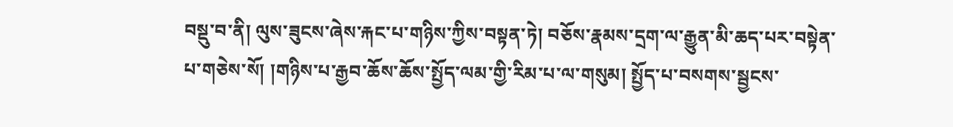བསྡུ་བ་ནི། ལུས་ཟུངས་ཞེས་རྐང་པ་གཉིས་ཀྱིས་བསྟན་ཏེ། བཅོས་རྣམས་དྲག་ལ་རྒྱུན་མི་ཆད་པར་བསྟེན་པ་གཅེས་སོ། །གཉིས་པ་རྒྱབ་ཆོས་ཆོས་སྤྱོད་ལམ་གྱི་རིམ་པ་ལ་གསུམ། སྤྱོད་པ་བསགས་སྦྱངས་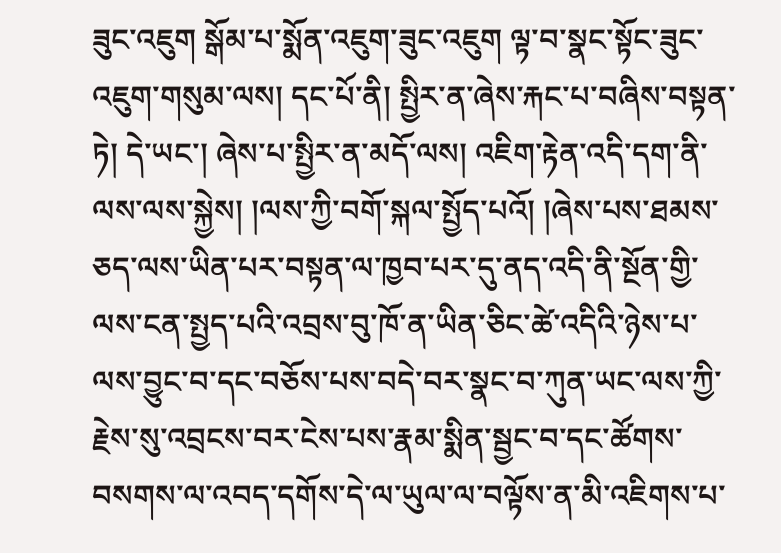ཟུང་འཇུག སྒོམ་པ་སྨོན་འཇུག་ཟུང་འཇུག ལྟ་བ་སྣང་སྟོང་ཟུང་འཇུག་གསུམ་ལས། དང་པོ་ནི། སྤྱིར་ན་ཞེས་རྐང་པ་བཞིས་བསྟན་ཏེ། དེ་ཡང་། ཞེས་པ་སྤྱིར་ན་མདོ་ལས། འཇིག་རྟེན་འདི་དག་ནི་ལས་ལས་སྐྱེས། །ལས་ཀྱི་བགོ་སྐལ་སྤྱོད་པའོ། །ཞེས་པས་ཐམས་ཅད་ལས་ཡིན་པར་བསྟན་ལ་ཁྱབ་པར་དུ་ནད་འདི་ནི་སྔོན་གྱི་ལས་ངན་སྤྱད་པའི་འབྲས་བུ་ཁོ་ན་ཡིན་ཅིང་ཚེ་འདིའི་ཉེས་པ་ལས་བྱུང་བ་དང་བཅོས་པས་བདེ་བར་སྣང་བ་ཀུན་ཡང་ལས་ཀྱི་རྗེས་སུ་འབྲངས་བར་ངེས་པས་རྣམ་སྨིན་སྦྱང་བ་དང་ཚོགས་བསགས་ལ་འབད་དགོས་དེ་ལ་ཡུལ་ལ་བལྟོས་ན་མི་འཇིགས་པ་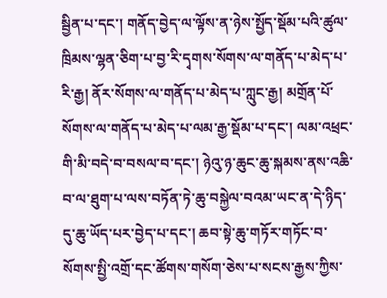སྦྱིན་པ་དང་། གནོད་བྱེད་ལ་ལྟོས་ན་ཉེས་སྤྱོད་སྡོམ་པའི་ཚུལ་ཁྲིམས་ལྷན་ཅིག་པ་བྱ་རི་དྭགས་སོགས་ལ་གནོད་པ་མེད་པ་རི་རྒྱ། ནོར་སོགས་ལ་གནོད་པ་མེད་པ་ཀླུང་རྒྱ། མགྲོན་པོ་སོགས་ལ་གནོད་པ་མེད་པ་ལམ་རྒྱ་སྡོམ་པ་དང་། ལམ་འཕྲང་གི་མི་བདེ་བ་བསལ་བ་དང་། ཉེའུ་ཉ་ཆུང་ཆུ་སྐམས་ནས་འཆི་བ་ལ་ཐུག་པ་ལས་བཏོན་ཏེ་ཆུ་བསྐྱེལ་བའམ་ཡང་ན་དེ་ཉིད་དུ་ཆུ་ཡོད་པར་བྱེད་པ་དང་། ཆབ་སྟེ་ཆུ་གཏོར་གཏོང་བ་སོགས་སྤྱི་འགྲོ་དང་ཚོགས་གསོག་ཅེས་པ་སངས་རྒྱས་ཀྱིས་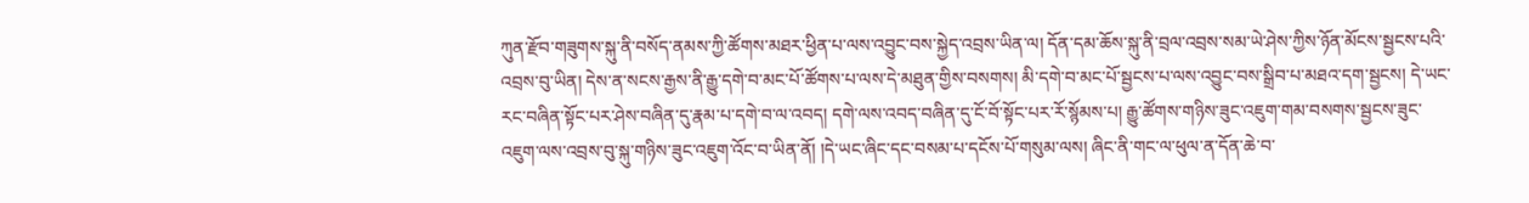ཀུན་རྫོབ་གཟུགས་སྐུ་ནི་བསོད་ནམས་ཀྱི་ཚོགས་མཐར་ཕྱིན་པ་ལས་འབྱུང་བས་སྐྱེད་འབྲས་ཡིན་ལ། དོན་དམ་ཆོས་སྐུ་ནི་བྲལ་འབྲས་སམ་ཡེ་ཤེས་ཀྱིས་ཉོན་མོངས་སྦྱངས་པའི་འབྲས་བུ་ཡིན། དེས་ན་སངས་རྒྱས་ནི་རྒྱུ་དགེ་བ་མང་པོ་ཚོགས་པ་ལས་དེ་མཐུན་གྱིས་བསགས། མི་དགེ་བ་མང་པོ་སྦྱངས་པ་ལས་འབྱུང་བས་སྒྲིབ་པ་མཐའ་དག་སྦྱངས། དེ་ཡང་རང་བཞིན་སྟོང་པར་ཤེས་བཞིན་དུ་རྣམ་པ་དགེ་བ་ལ་འབད། དགེ་ལས་འབད་བཞིན་དུ་ངོ་བོ་སྟོང་པར་རོ་སྙོམས་པ། རྒྱུ་ཚོགས་གཉིས་ཟུང་འཇུག་གམ་བསགས་སྦྱངས་ཟུང་འཇུག་ལས་འབྲས་བུ་སྐུ་གཉིས་ཟུང་འཇུག་འོང་བ་ཡིན་ནོ། །དེ་ཡང་ཞིང་དང་བསམ་པ་དངོས་པོ་གསུམ་ལས། ཞིང་ནི་གང་ལ་ཕུལ་ན་དོན་ཆེ་བ་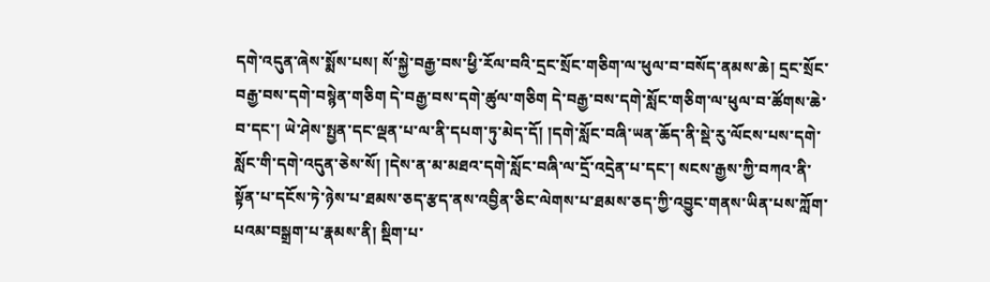དགེ་འདུན་ཞེས་སྨོས་པས། སོ་སྐྱེ་བརྒྱ་བས་ཕྱི་རོལ་བའི་དྲང་སྲོང་གཅིག་ལ་ཕུལ་བ་བསོད་ནམས་ཆེ། དྲང་སྲོང་བརྒྱ་བས་དགེ་བསྙེན་གཅིག དེ་བརྒྱ་བས་དགེ་ཚུལ་གཅིག དེ་བརྒྱ་བས་དགེ་སློང་གཅིག་ལ་ཕུལ་བ་ཚོགས་ཆེ་བ་དང་། ཡེ་ཤེས་སྤྱན་དང་ལྡན་པ་ལ་ནི་དཔག་ཏུ་མེད་དོ། །དགེ་སློང་བཞི་ཡན་ཆོད་ནི་སྡེ་རུ་ལོངས་པས་དགེ་སློང་གི་དགེ་འདུན་ཅེས་སོ། །དེས་ན་མ་མཐའ་དགེ་སློང་བཞི་ལ་དྲོ་འདྲེན་པ་དང་། སངས་རྒྱས་ཀྱི་བཀའ་ནི་སྟོན་པ་དངོས་ཏེ་ཉེས་པ་ཐམས་ཅད་རྩད་ནས་འབྱིན་ཅིང་ལེགས་པ་ཐམས་ཅད་ཀྱི་འབྱུང་གནས་ཡིན་པས་ཀློག་པའམ་བསྒྲག་པ་རྣམས་ནི། སྡིག་པ་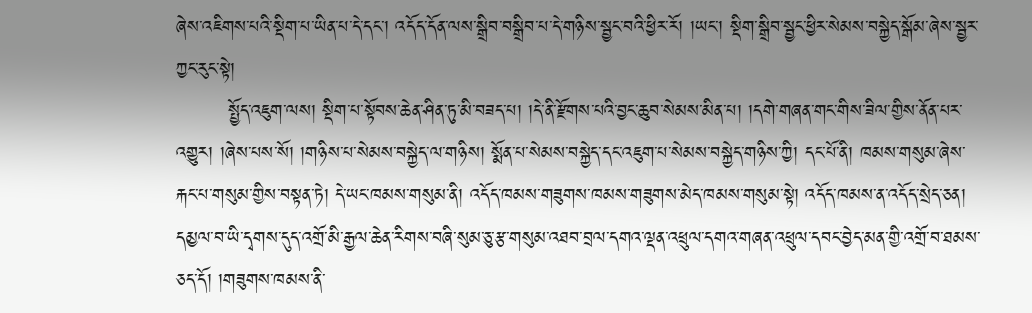ཞེས་འཇིགས་པའི་སྡིག་པ་ཡིན་པ་དེ་དང་། འདོད་དོན་ལས་སྒྲིབ་བསྒྲིབ་པ་དེ་གཉིས་སྦྱང་བའི་ཕྱིར་རོ། །ཡང་། སྡིག་སྒྲིབ་སྦྱང་ཕྱིར་སེམས་བསྐྱེད་སྒོམ་ཞེས་སྦྱར་ཀྱང་རུང་སྟེ།
        སྤྱོད་འཇུག་ལས། སྡིག་པ་སྟོབས་ཆེན་ཤིན་ཏུ་མི་བཟད་པ། །དེ་ནི་རྫོགས་པའི་བྱང་ཆུབ་སེམས་མིན་པ། །དགེ་གཞན་གང་གིས་ཟིལ་གྱིས་ནོན་པར་འགྱུར། །ཞེས་པས་སོ། །གཉིས་པ་སེམས་བསྐྱེད་ལ་གཉིས། སྨོན་པ་སེམས་བསྐྱེད་དང་འཇུག་པ་སེམས་བསྐྱེད་གཉིས་ཀྱི། དང་པོ་ནི། ཁམས་གསུམ་ཞེས་རྐང་པ་གསུམ་གྱིས་བསྟན་ཏེ། དེ་ཡང་ཁམས་གསུམ་ནི། འདོད་ཁམས་གཟུགས་ཁམས་གཟུགས་མེད་ཁམས་གསུམ་སྟེ། འདོད་ཁམས་ན་འདོད་སྲེད་ཅན། དམྱལ་བ་ཡི་དྭགས་དུད་འགྲོ་མི་རྒྱལ་ཆེན་རིགས་བཞི་སུམ་ཅུ་རྩ་གསུམ་འཐབ་བྲལ་དགའ་ལྡན་འཕྲུལ་དགའ་གཞན་འཕྲུལ་དབང་བྱེད་མན་གྱི་འགྲོ་བ་ཐམས་ཅད་དོ། །གཟུགས་ཁམས་ནི་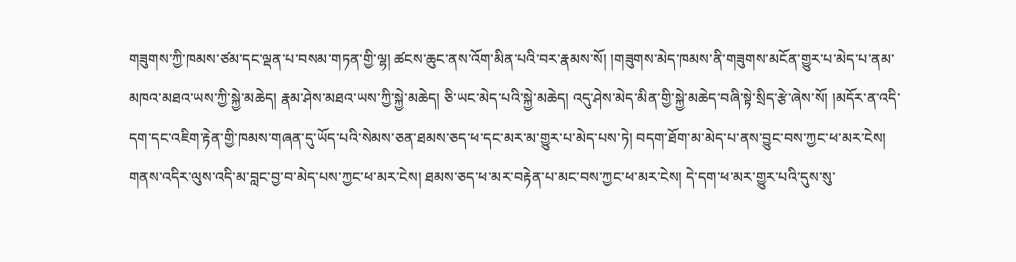གཟུགས་ཀྱི་ཁམས་ཙམ་དང་ལྡན་པ་བསམ་གཏན་གྱི་ལྷ། ཚངས་ཆུང་ནས་འོག་མིན་པའི་བར་རྣམས་སོ། །གཟུགས་མེད་ཁམས་ནི་གཟུགས་མངོན་གྱུར་པ་མེད་པ་ནམ་མཁའ་མཐའ་ཡས་ཀྱི་སྐྱེ་མཆེད། རྣམ་ཤེས་མཐའ་ཡས་ཀྱི་སྐྱེ་མཆེད། ཅི་ཡང་མེད་པའི་སྐྱེ་མཆེད། འདུ་ཤེས་མེད་མིན་གྱི་སྐྱེ་མཆེད་བཞི་སྟེ་སྲིད་རྩེ་ཞེས་སོ། །མདོར་ན་འདི་དག་དང་འཇིག་རྟེན་གྱི་ཁམས་གཞན་དུ་ཡོད་པའི་སེམས་ཅན་ཐམས་ཅད་ཕ་དང་མར་མ་གྱུར་པ་མེད་པས་ཏེ། བདག་ཐོག་མ་མེད་པ་ནས་བྱུང་བས་ཀྱང་ཕ་མར་ངེས། གནས་འདིར་ལུས་འདི་མ་བླང་བྱ་བ་མེད་པས་ཀྱང་ཕ་མར་ངེས། ཐམས་ཅད་ཕ་མར་བརྟེན་པ་མང་བས་ཀྱང་ཕ་མར་ངེས། དེ་དག་ཕ་མར་གྱུར་པའི་དུས་སུ་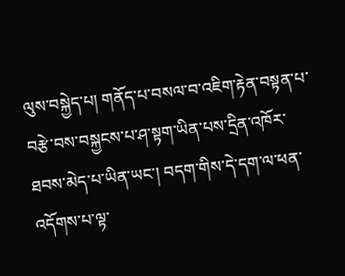ལུས་བསྐྱེད་པ། གནོད་པ་བསལ་བ་འཇིག་རྟེན་བསྟན་པ་བརྩེ་བས་བསྐྱངས་པ་ཤ་སྟག་ཡིན་པས་དྲིན་འཁོར་ཐབས་མེད་པ་ཡིན་ཡང་། བདག་གིས་དེ་དག་ལ་ཕན་འདོགས་པ་ལྟ་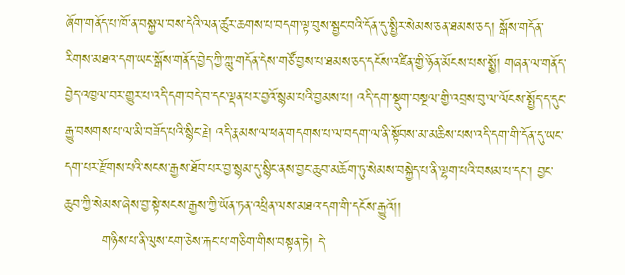ཞོག་གནོད་པ་ཁོ་ན་བསྐྱལ་བས་དེའི་ལན་ཚུར་ཆགས་པ་བདག་ལྟ་བུས་སྦྱང་བའི་དོན་དུ་སྤྱིར་སེམས་ཅན་ཐམས་ཅད། སྒོས་གདོན་རིགས་མཐའ་དག་ཡང་སྒོས་གནོད་བྱེད་ཀྱི་ཀླུ་གདོན་དེས་གཙོ་བྱས་པ་ཐམས་ཅད་དངོས་འཛིན་གྱི་ཉོན་མོངས་པས་སྨྱོ། གཞན་ལ་གནོད་བྱེད་འཁྱལ་བར་གྱུར་པ་འདི་དག་བདེ་བ་དང་ལྡན་པར་བྱའོ་སྙམ་པའི་བྱམས་པ། འདི་དག་སྡུག་བསྔལ་གྱི་འབྲས་བུ་ལ་ལོངས་སྤྱོད་ད་དུང་རྒྱུ་བསགས་པ་ལ་མི་བཟོད་པའི་སྙིང་རྗེ། འདི་རྣམས་ལ་ཕན་གདགས་པ་ལ་བདག་ལ་ནི་སྟོབས་མ་མཆིས་པས་འདི་དག་གི་དོན་དུ་ཡང་དག་པར་རྫོགས་པའི་སངས་རྒྱས་ཐོབ་པར་བྱ་སྙམ་དུ་སྙིང་ནས་བྱང་ཆུབ་མཆོག་ཏུ་སེམས་བསྐྱེད་པ་ནི་ལྷག་པའི་བསམ་པ་དང་། བྱང་ཆུབ་ཀྱི་སེམས་ཞེས་བྱ་སྟེ་སངས་རྒྱས་ཀྱི་ཡོན་ཏན་འཕྲིན་ལས་མཐའ་དག་གི་དངོས་རྒྱུའོ།།
        གཉིས་པ་ནི་ལུས་ངག་ཅེས་རྐང་པ་གཅིག་གིས་བསྟན་ཏེ། དེ་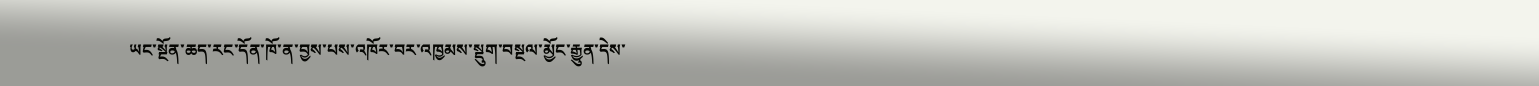ཡང་སྔོན་ཆད་རང་དོན་ཁོ་ན་བྱས་པས་འཁོར་བར་འཁྱམས་སྡུག་བསྔལ་མྱོང་རྒྱུན་དེས་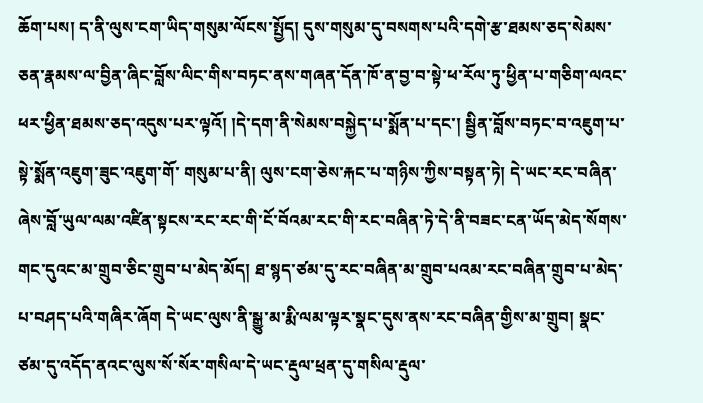ཆོག་པས། ད་ནི་ལུས་ངག་ཡིད་གསུམ་ལོངས་སྤྱོད། དུས་གསུམ་དུ་བསགས་པའི་དགེ་རྩ་ཐམས་ཅད་སེམས་ཅན་རྣམས་ལ་བྱིན་ཞིང་བློས་ལིང་གིས་བཏང་ནས་གཞན་དོན་ཁོ་ན་བྱ་བ་སྟེ་ཕ་རོལ་ཏུ་ཕྱིན་པ་གཅིག་ལའང་ཕར་ཕྱིན་ཐམས་ཅད་འདུས་པར་ལྟའོ། །དེ་དག་ནི་སེམས་བསྐྱེད་པ་སྨོན་པ་དང་། སྦྱིན་བློས་བཏང་བ་འཇུག་པ་སྟེ་སྨོན་འཇུག་ཟུང་འཇུག་གོ་ གསུམ་པ་ནི། ལུས་ངག་ཅེས་རྐང་པ་གཉིས་ཀྱིས་བསྟན་ཏེ། དེ་ཡང་རང་བཞིན་ཞེས་བློ་ཡུལ་ལམ་འཛིན་སྟངས་རང་རང་གི་ངོ་བོའམ་རང་གི་རང་བཞིན་ཏེ་དེ་ནི་བཟང་ངན་ཡོད་མེད་སོགས་གང་དུའང་མ་གྲུབ་ཅིང་གྲུབ་པ་མེད་མོད། ཐ་སྙད་ཙམ་དུ་རང་བཞིན་མ་གྲུབ་པའམ་རང་བཞིན་གྲུབ་པ་མེད་པ་བཤད་པའི་གཞིར་ཞོག དེ་ཡང་ལུས་ནི་སྒྱུ་མ་རྨི་ལམ་ལྟར་སྣང་དུས་ནས་རང་བཞིན་གྱིས་མ་གྲུབ། སྣང་ཙམ་དུ་འདོད་ནའང་ལུས་སོ་སོར་གསིལ་དེ་ཡང་རྡུལ་ཕྲན་དུ་གསིལ་རྡུལ་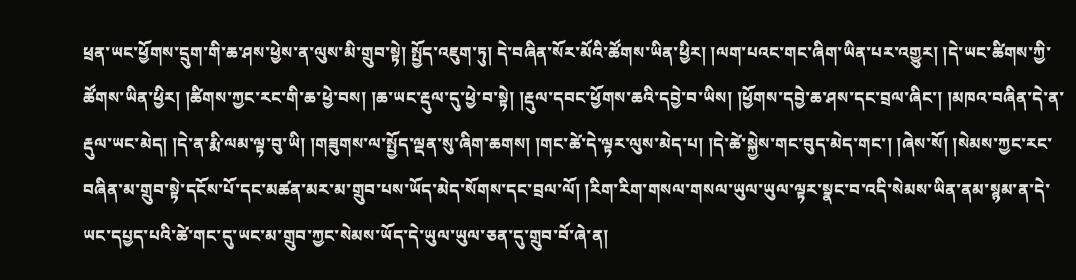ཕྲན་ཡང་ཕྱོགས་དྲུག་གི་ཆ་ཤས་ཕྱེས་ན་ལུས་མི་གྲུབ་སྟེ། སྤྱོད་འཇུག་ཏུ། དེ་བཞིན་སོར་མོའི་ཚོགས་ཡིན་ཕྱིར། །ལག་པའང་གང་ཞིག་ཡིན་པར་འགྱུར། །དེ་ཡང་ཚིགས་ཀྱི་ཚོགས་ཡིན་ཕྱིར། །ཚིགས་ཀྱང་རང་གི་ཆ་ཕྱེ་བས། །ཆ་ཡང་རྡུལ་དུ་ཕྱེ་བ་སྟེ། །རྡུལ་དབང་ཕྱོགས་ཆའི་དབྱེ་བ་ཡིས། །ཕྱོགས་དབྱེ་ཆ་ཤས་དང་བྲལ་ཞིང་། །མཁའ་བཞིན་དེ་ན་རྡུལ་ཡང་མེད། །དེ་ན་རྨི་ལམ་ལྟ་བུ་ཡི། །གཟུགས་ལ་སྤྱོད་ལྡན་སུ་ཞིག་ཆགས། །གང་ཚེ་དེ་ལྟར་ལུས་མེད་པ། །དེ་ཚེ་སྐྱེས་གང་བུད་མེད་གང་། །ཞེས་སོ། །སེམས་ཀྱང་རང་བཞིན་མ་གྲུབ་སྟེ་དངོས་པོ་དང་མཚན་མར་མ་གྲུབ་པས་ཡོད་མེད་སོགས་དང་བྲལ་ལོ། །རིག་རིག་གསལ་གསལ་ཡུལ་ཡུལ་ལྟར་སྣང་བ་འདི་སེམས་ཡིན་ནམ་སྙམ་ན་དེ་ཡང་དཔྱད་པའི་ཚེ་གང་དུ་ཡང་མ་གྲུབ་ཀྱང་སེམས་ཡོད་དེ་ཡུལ་ཡུལ་ཅན་དུ་གྲུབ་བོ་ཞེ་ན།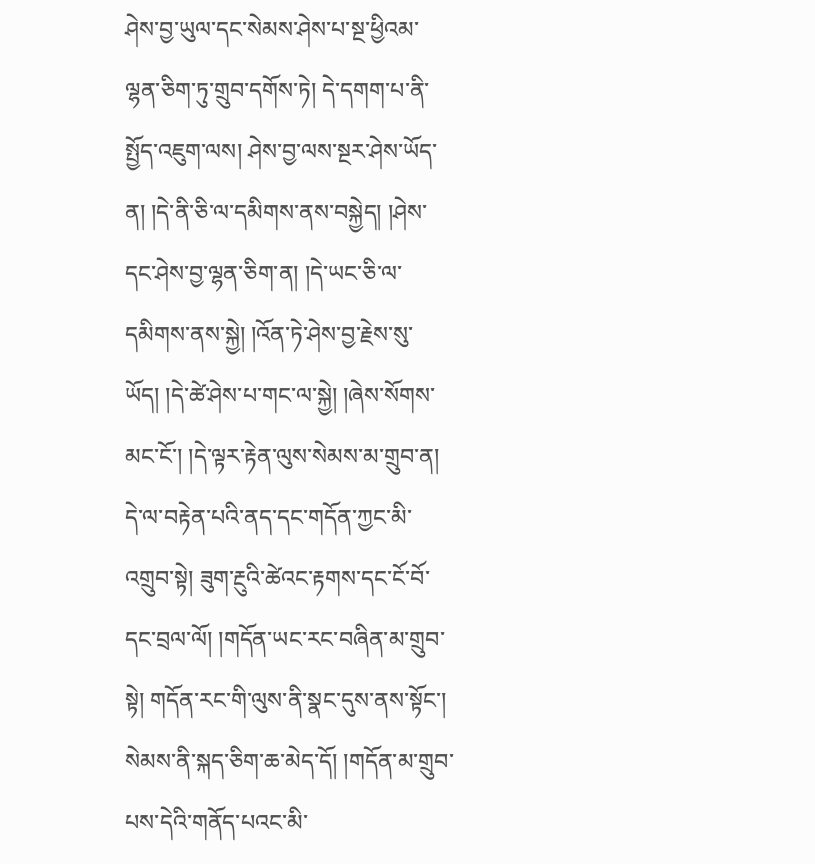ཤེས་བྱ་ཡུལ་དང་སེམས་ཤེས་པ་སྔ་ཕྱིའམ་ལྷན་ཅིག་ཏུ་གྲུབ་དགོས་ཏེ། དེ་དགག་པ་ནི་སྤྱོད་འཇུག་ལས། ཤེས་བྱ་ལས་སྔར་ཤེས་ཡོད་ན། །དེ་ནི་ཅི་ལ་དམིགས་ནས་བསྐྱེད། །ཤེས་དང་ཤེས་བྱ་ལྷན་ཅིག་ན། །དེ་ཡང་ཅི་ལ་དམིགས་ནས་སྐྱེ། །འོན་ཏེ་ཤེས་བྱ་རྗེས་སུ་ཡོད། །དེ་ཚེ་ཤེས་པ་གང་ལ་སྐྱེ། །ཞེས་སོགས་མང་ངོ་། །དེ་ལྟར་རྟེན་ལུས་སེམས་མ་གྲུབ་ན། དེ་ལ་བརྟེན་པའི་ནད་དང་གདོན་ཀྱང་མི་འགྲུབ་སྟེ། ཟུག་རྔུའི་ཚེའང་རྟགས་དང་ངོ་བོ་དང་བྲལ་ལོ། །གདོན་ཡང་རང་བཞིན་མ་གྲུབ་སྟེ། གདོན་རང་གི་ལུས་ནི་སྣང་དུས་ནས་སྟོང་། སེམས་ནི་སྐད་ཅིག་ཆ་མེད་དོ། །གདོན་མ་གྲུབ་པས་དེའི་གནོད་པའང་མི་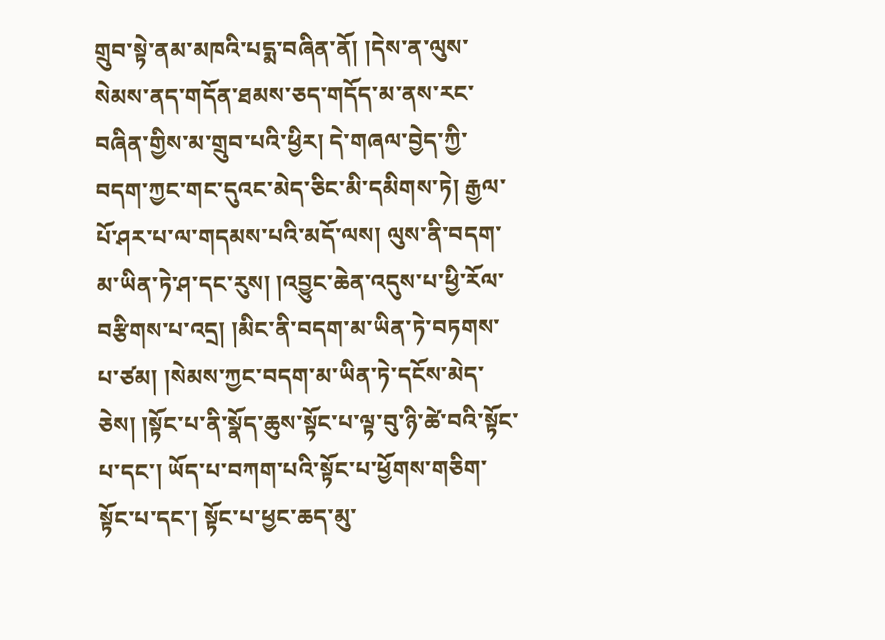གྲུབ་སྟེ་ནམ་མཁའི་པདྨ་བཞིན་ནོ། །དེས་ན་ལུས་སེམས་ནད་གདོན་ཐམས་ཅད་གདོད་མ་ནས་རང་བཞིན་གྱིས་མ་གྲུབ་པའི་ཕྱིར། དེ་གཞལ་བྱེད་ཀྱི་བདག་ཀྱང་གང་དུའང་མེད་ཅིང་མི་དམིགས་ཏེ། རྒྱལ་པོ་ཤར་པ་ལ་གདམས་པའི་མདོ་ལས། ལུས་ནི་བདག་མ་ཡིན་ཏེ་ཤ་དང་རུས། །འབྱུང་ཆེན་འདུས་པ་ཕྱི་རོལ་བརྩིགས་པ་འདྲ། །མིང་ནི་བདག་མ་ཡིན་ཏེ་བཏགས་པ་ཙམ། །སེམས་ཀྱང་བདག་མ་ཡིན་ཏེ་དངོས་མེད་ཅེས། །སྟོང་པ་ནི་སྣོད་ཆུས་སྟོང་པ་ལྟ་བུ་ཉི་ཚེ་བའི་སྟོང་པ་དང་། ཡོད་པ་བཀག་པའི་སྟོང་པ་ཕྱོགས་གཅིག་སྟོང་པ་དང་། སྟོང་པ་ཕྱང་ཆད་མུ་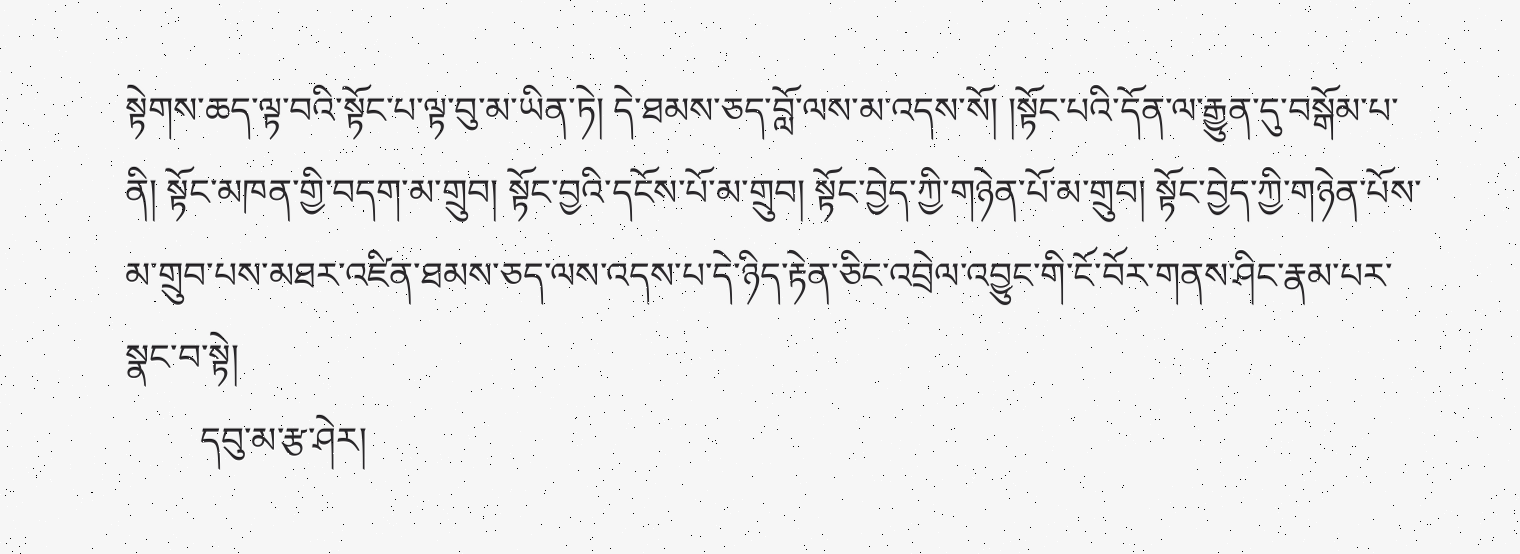སྟེགས་ཆད་ལྟ་བའི་སྟོང་པ་ལྟ་བུ་མ་ཡིན་ཏེ། དེ་ཐམས་ཅད་བློ་ལས་མ་འདས་སོ། །སྟོང་པའི་དོན་ལ་རྒྱུན་དུ་བསྒོམ་པ་ནི། སྟོང་མཁན་གྱི་བདག་མ་གྲུབ། སྟོང་བྱའི་དངོས་པོ་མ་གྲུབ། སྟོང་བྱེད་ཀྱི་གཉེན་པོ་མ་གྲུབ། སྟོང་བྱེད་ཀྱི་གཉེན་པོས་མ་གྲུབ་པས་མཐར་འཛིན་ཐམས་ཅད་ལས་འདས་པ་དེ་ཉིད་རྟེན་ཅིང་འབྲེལ་འབྱུང་གི་ངོ་བོར་གནས་ཤིང་རྣམ་པར་སྣང་བ་སྟེ།
        དབུ་མ་རྩ་ཤེར།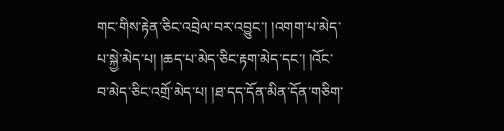གང་གིས་རྟེན་ཅིང་འབྲེལ་བར་འབྱུང་། །འགག་པ་མེད་པ་སྐྱེ་མེད་པ། །ཆད་པ་མེད་ཅིང་རྟག་མེད་དང་། །འོང་བ་མེད་ཅིང་འགྲོ་མེད་པ། །ཐ་དད་དོན་མིན་དོན་གཅིག་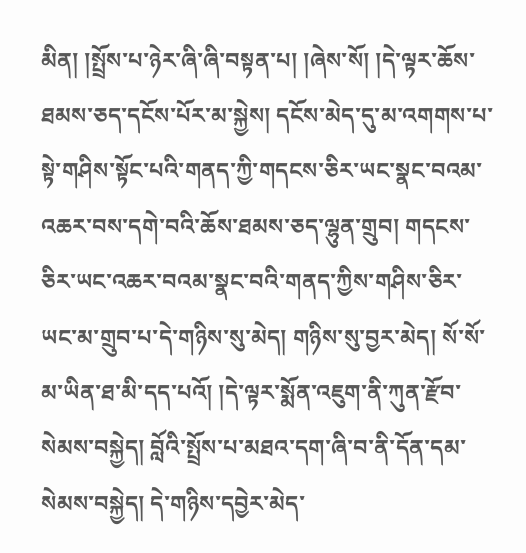མིན། །སྤྲོས་པ་ཉེར་ཞི་ཞི་བསྟན་པ། །ཞེས་སོ། །དེ་ལྟར་ཆོས་ཐམས་ཅད་དངོས་པོར་མ་སྐྱེས། དངོས་མེད་དུ་མ་འགགས་པ་སྟེ་གཤིས་སྟོང་པའི་གནད་ཀྱི་གདངས་ཅིར་ཡང་སྣང་བའམ་འཆར་བས་དགེ་བའི་ཆོས་ཐམས་ཅད་ལྷུན་གྲུབ། གདངས་ཅིར་ཡང་འཆར་བའམ་སྣང་བའི་གནད་ཀྱིས་གཤིས་ཅིར་ཡང་མ་གྲུབ་པ་དེ་གཉིས་སུ་མེད། གཉིས་སུ་བྱར་མེད། སོ་སོ་མ་ཡིན་ཐ་མི་དད་པའོ། །དེ་ལྟར་སྨོན་འཇུག་ནི་ཀུན་རྫོབ་སེམས་བསྐྱེད། བློའི་སྤྲོས་པ་མཐའ་དག་ཞི་བ་ནི་དོན་དམ་སེམས་བསྐྱེད། དེ་གཉིས་དབྱེར་མེད་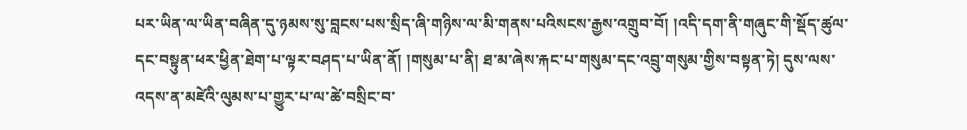པར་ཡིན་ལ་ཡིན་བཞིན་དུ་ཉམས་སུ་བླངས་པས་སྲིད་ཞི་གཉིས་ལ་མི་གནས་པའིསངས་རྒྱས་འགྲུབ་བོ། །འདི་དག་ནི་གཞུང་གི་སྡོད་ཚུལ་དང་བསྟུན་ཕར་ཕྱིན་ཐེག་པ་ལྟར་བཤད་པ་ཡིན་ནོ། །གསུམ་པ་ནི། ཐ་མ་ཞེས་རྐང་པ་གསུམ་དང་འབྲུ་གསུམ་གྱིས་བསྟན་ཏེ། དུས་ལས་འདས་ན་མཛེའི་ལུམས་པ་གྱུར་པ་ལ་ཚེ་བསྲིང་བ་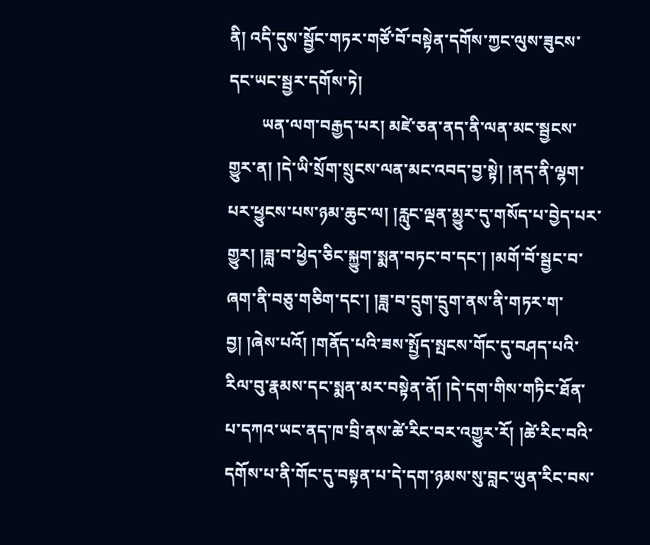ནི། འདི་དུས་སྦྱོང་གཏར་གཙོ་བོ་བསྟེན་དགོས་ཀྱང་ལུས་ཟུངས་དང་ཡང་སྦྱར་དགོས་ཏེ།
        ཡན་ལག་བརྒྱད་པར། མཛེ་ཅན་ནད་ནི་ལན་མང་སྦྱངས་གྱུར་ན། །དེ་ཡི་སྲོག་སྲུངས་ལན་མང་འབད་བྱ་སྟེ། །ནད་ནི་ལྷག་པར་ཕྱུངས་པས་ཉམ་ཆུང་ལ། །རླུང་ལྡན་མྱུར་དུ་གསོད་པ་བྱེད་པར་གྱུར། །ཟླ་བ་ཕྱེད་ཅིང་སྐྱུག་སྨན་བཏང་བ་དང་། །མགོ་བོ་སྦྱང་བ་ཞག་ནི་བཅུ་གཅིག་དང་། །ཟླ་བ་དྲུག་དྲུག་ནས་ནི་གཏར་ག་བྱ། །ཞེས་པའོ། །གནོད་པའི་ཟས་སྤྱོད་སྤངས་གོང་དུ་བཤད་པའི་རིལ་བུ་རྣམས་དང་སྨན་མར་བསྟེན་ནོ། །དེ་དག་གིས་གཏིང་ཐོན་པ་དཀའ་ཡང་ནད་ཁ་བྲི་ནས་ཚེ་རིང་བར་འགྱུར་རོ། །ཚེ་རིང་བའི་དགོས་པ་ནི་གོང་དུ་བསྟན་པ་དེ་དག་ཉམས་སུ་བླང་ཡུན་རིང་བས་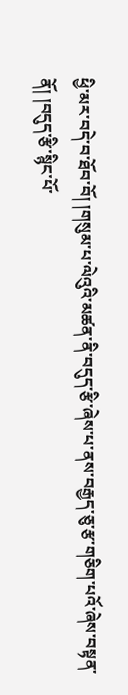ཕྱི་མར་བདེ་བ་ཐོབ་བོ། །གསུམ་པ་ལེའུའི་མཚན་ནི་བདུད་རྩི་ཞེས་པ་ནས་བརྒྱད་ཅུ་རྩ་གཅིག་པའོ་ཞེས་བསྟན་ནོ། །བདུད་རྩི་སྙིང་པོ་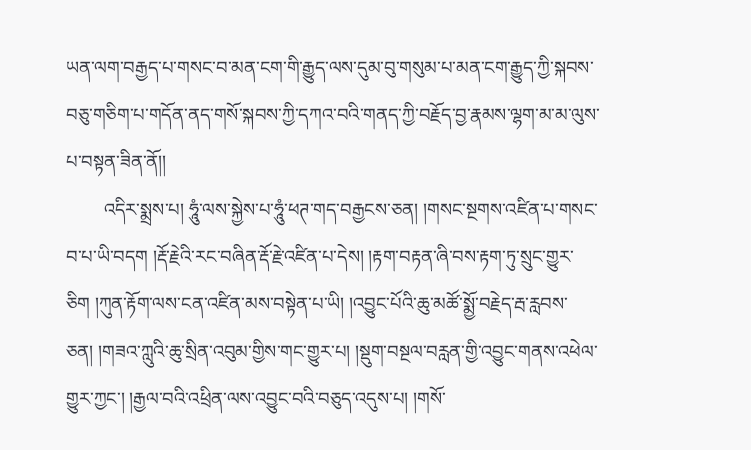ཡན་ལག་བརྒྱད་པ་གསང་བ་མན་ངག་གི་རྒྱུད་ལས་དུམ་བུ་གསུམ་པ་མན་ངག་རྒྱུད་ཀྱི་སྐབས་བཅུ་གཅིག་པ་གདོན་ནད་གསོ་སྐབས་ཀྱི་དཀའ་བའི་གནད་ཀྱི་བརྗོད་བྱ་རྣམས་ལྷག་མ་མ་ལུས་པ་བསྟན་ཟིན་ནོ།།
        འདིར་སྨྲས་པ། ཧཱུཾ་ལས་སྐྱེས་པ་ཧཱུཾ་ཕཊ་གད་བརྒྱངས་ཅན། །གསང་སྔགས་འཛིན་པ་གསང་བ་པ་ཡི་བདག །རྡོ་རྗེའི་རང་བཞིན་རྡོ་རྗེ་འཛིན་པ་དེས། །རྟག་བརྟན་ཞི་བས་རྟག་ཏུ་སྲུང་གྱུར་ཅིག །ཀུན་རྟོག་ལས་ངན་འཛིན་མས་བསྟེན་པ་ཡི། །འབྱུང་པོའི་ཆུ་མཚོ་སྨྱོ་བརྗེད་རྦ་རླབས་ཅན། །གཟའ་ཀླུའི་ཆུ་སྲིན་འབུམ་གྱིས་གང་གྱུར་པ། །སྡུག་བསྔལ་བརླན་གྱི་འབྱུང་གནས་འཕེལ་གྱུར་ཀྱང་། །རྒྱལ་བའི་འཕྲིན་ལས་འབྱུང་བའི་བཅུད་འདུས་པ། །གསོ་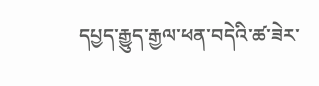དཔྱད་རྒྱུད་རྒྱལ་ཕན་བདེའི་ཚ་ཟེར་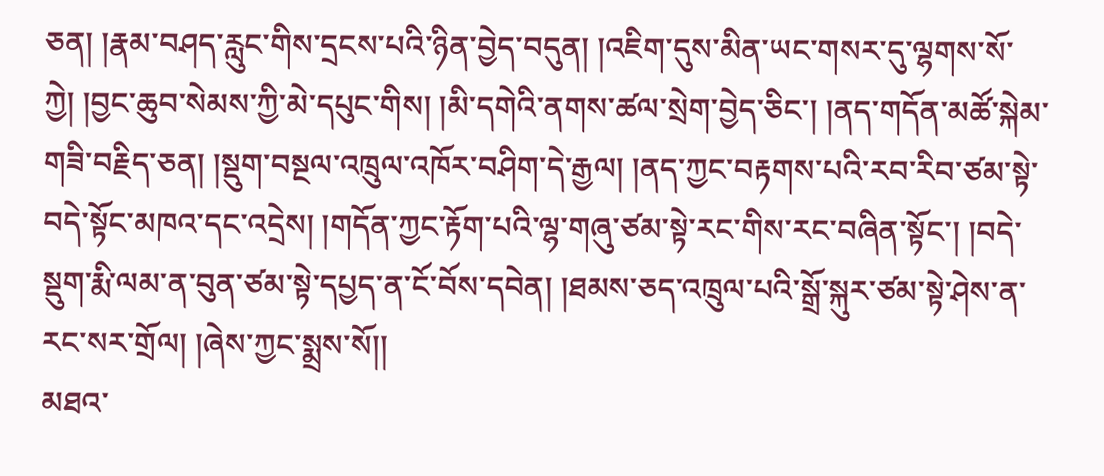ཅན། །རྣམ་བཤད་རླུང་གིས་དྲངས་པའི་ཉིན་བྱེད་བདུན། །འཇིག་དུས་མིན་ཡང་གསར་དུ་ལྷགས་སོ་ཀྱེ། །བྱང་ཆུབ་སེམས་ཀྱི་མེ་དཔུང་གིས། །མི་དགེའི་ནགས་ཚལ་སྲེག་བྱེད་ཅིང་། །ནད་གདོན་མཚོ་སྐེམ་གཟི་བརྗིད་ཅན། །སྡུག་བསྔལ་འཁྲུལ་འཁོར་བཤིག་དེ་རྒྱལ། །ནད་ཀྱང་བརྟགས་པའི་རབ་རིབ་ཙམ་སྟེ་བདེ་སྟོང་མཁའ་དང་འདྲེས། །གདོན་ཀྱང་རྟོག་པའི་ལྷ་གཞུ་ཙམ་སྟེ་རང་གིས་རང་བཞིན་སྟོང་། །བདེ་སྡུག་རྨི་ལམ་ན་བུན་ཙམ་སྟེ་དཔྱད་ན་ངོ་བོས་དབེན། །ཐམས་ཅད་འཁྲུལ་པའི་སྒྲོ་སྐུར་ཙམ་སྟེ་ཤེས་ན་རང་སར་གྲོལ། །ཞེས་ཀྱང་སྨྲས་སོ།།
མཐའ་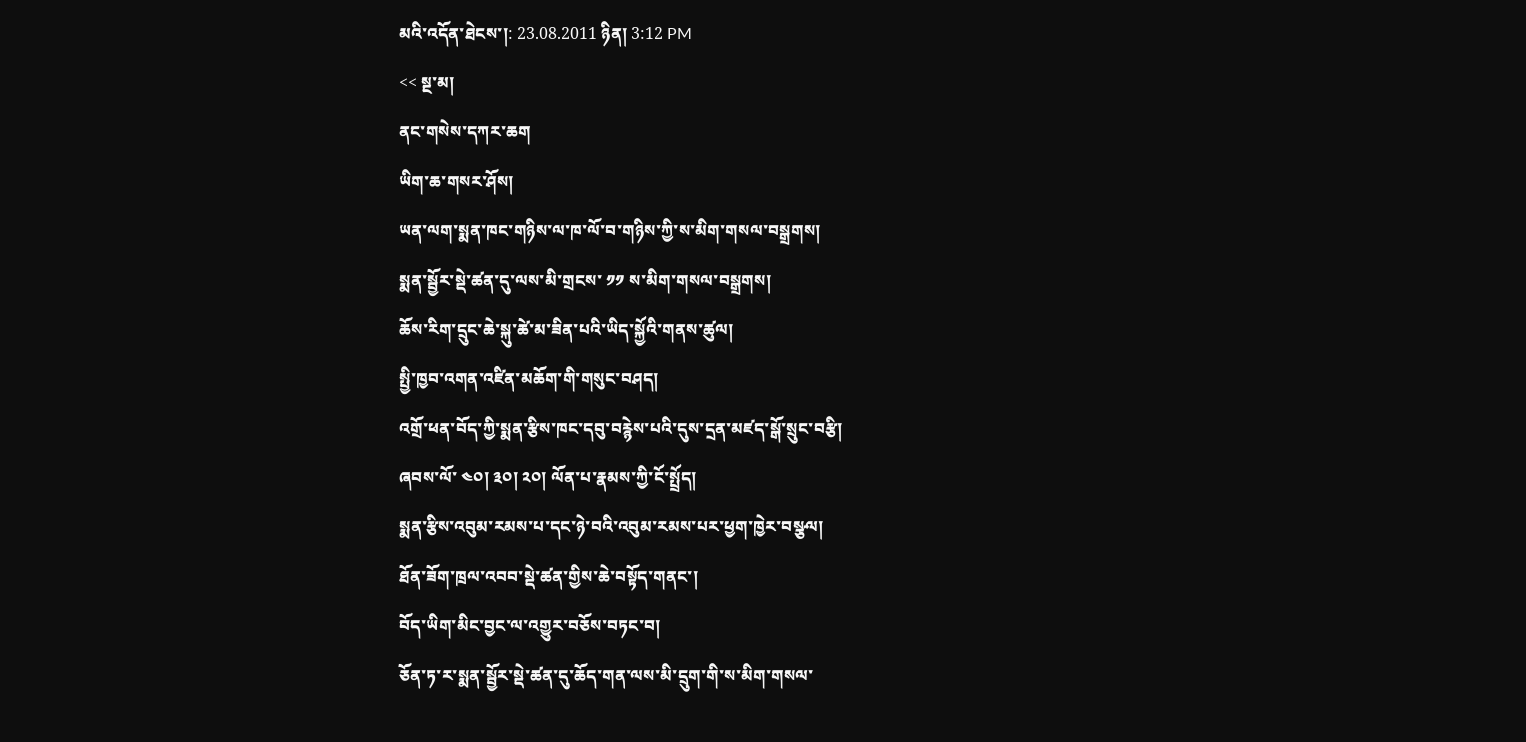མའི་འདོན་ཐེངས་།: 23.08.2011 ཉིན། 3:12 PM
<< སྔ་མ།
ནང་གསེས་དཀར་ཆག
ཡིག་ཆ་གསར་ཤོས།
ཡན་ལག་སྨན་ཁང་གཉིས་ལ་ཁ་ལོ་བ་གཉིས་ཀྱི་ས་མིག་གསལ་བསྒྲགས།
སྨན་སྦྱོར་སྡེ་ཚན་དུ་ལས་མི་གྲངས་ ༡༡ ས་མིག་གསལ་བསྒྲགས།
ཆོས་རིག་དྲུང་ཆེ་སྐུ་ཚེ་མ་ཟིན་པའི་ཡིད་སྐྱོའི་གནས་ཚུལ།
སྤྱི་ཁྱབ་འགན་འཛིན་མཆོག་གི་གསུང་བཤད།
འགྲོ་ཕན་བོད་ཀྱི་སྨན་རྩིས་ཁང་དབུ་བརྙེས་པའི་དུས་དྲན་མཛད་སྒོ་སྲུང་བརྩི།
ཞབས་ལོ་ ༤༠། ༣༠། ༢༠། ལོན་པ་རྣམས་ཀྱི་ངོ་སྤྲོད།
སྨན་རྩིས་འབུམ་རམས་པ་དང་ཉེ་བའི་འབུམ་རམས་པར་ཕྱག་ཁྱེར་བསྩལ།
ཐོན་ཟོག་ཁྲལ་འབབ་སྡེ་ཚན་གྱིས་ཆེ་བསྟོད་གནང་།
བོད་ཡིག་མིང་བྱང་ལ་འགྱུར་བཅོས་བཏང་བ།
ཅོན་ཏ་ར་སྨན་སྦྱོར་སྡེ་ཚན་དུ་ཆོད་གན་ལས་མི་དྲུག་གི་ས་མིག་གསལ་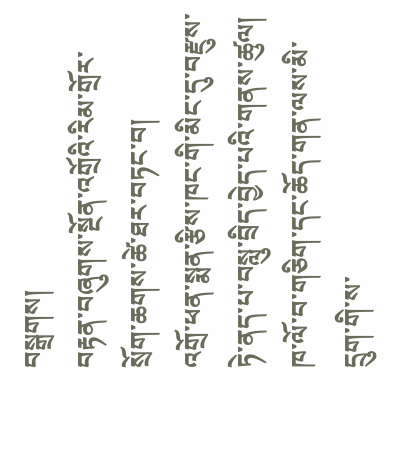བསྒྲགས།
བརྟན་བཞུགས་སྔོན་འགྲོའི་རིམ་གྲོར་སྲོག་ཆགས་ཚེ་ཐར་བཏང་བ།
འགྲོ་ཕན་སྨན་རྩིས་ཁང་གི་མིང་དུ་བརྫུས་ཏེ་ནད་པ་བསླུ་བྲིད་བྱེད་པའི་གནས་ཚུལ།
ཁ་ལོ་བ་གཅིག་དང་ཆོད་གན་ལས་མི་དྲུག་གི་ས་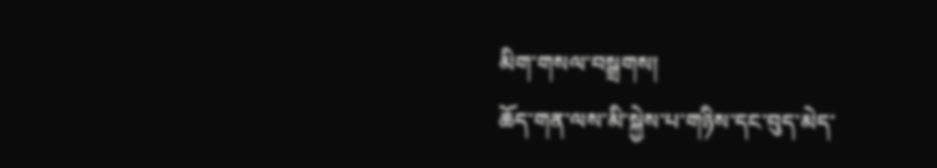མིག་གསལ་བསྒྲགས།
ཆོད་གན་ལས་མི་སྐྱེས་པ་གཉིས་དང་བུད་མེད་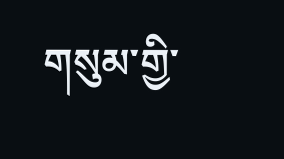གསུམ་གྱི་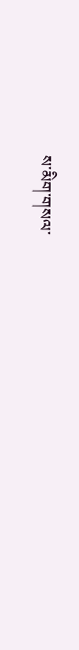ས་མིག་གསལ་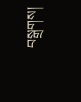བསྒྲགས།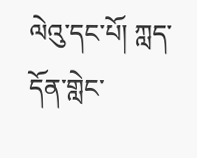ལེའུ་དང་པོ། ཀླད་དོན་གླེང་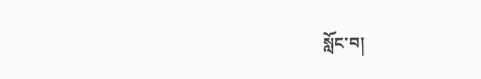སློང་བ།